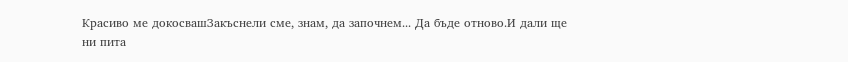Красиво ме докосвашЗакъснели сме, знам, да започнем... Да бъде отново.И дали ще ни пита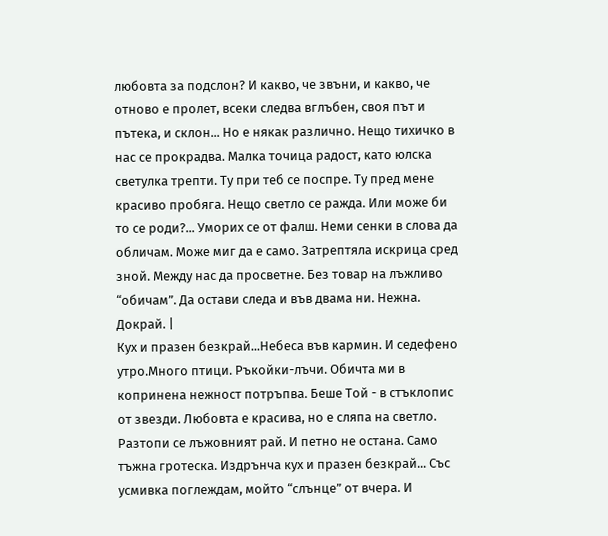любовта за подслон? И какво, че звъни, и какво, че отново е пролет, всеки следва вглъбен, своя път и пътека, и склон... Но е някак различно. Нещо тихичко в нас се прокрадва. Малка точица радост, като юлска светулка трепти. Ту при теб се поспре. Ту пред мене красиво пробяга. Нещо светло се ражда. Или може би то се роди?... Уморих се от фалш. Неми сенки в слова да обличам. Може миг да е само. Затрептяла искрица сред зной. Между нас да просветне. Без товар на лъжливо “обичам”. Да остави следа и във двама ни. Нежна. Докрай. |
Кух и празен безкрай...Небеса във кармин. И седефено утро.Много птици. Ръкойки-лъчи. Обичта ми в копринена нежност потръпва. Беше Той - в стъклопис от звезди. Любовта е красива, но е сляпа на светло. Разтопи се лъжовният рай. И петно не остана. Само тъжна гротеска. Издрънча кух и празен безкрай... Със усмивка поглеждам, мойто “слънце” от вчера. И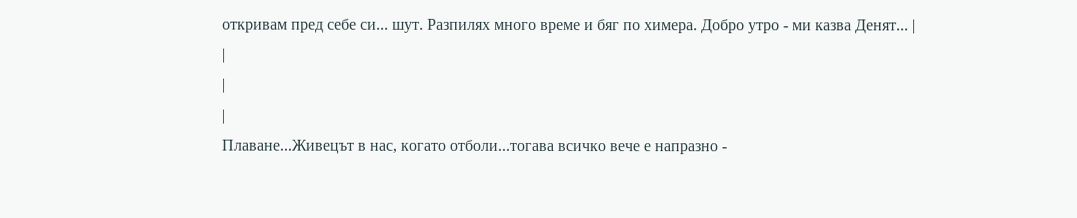откривам пред себе си... шут. Разпилях много време и бяг по химера. Добро утро - ми казва Денят... |
|
|
|
Плаване...Живецът в нас, когато отболи...тогава всичко вече е напразно -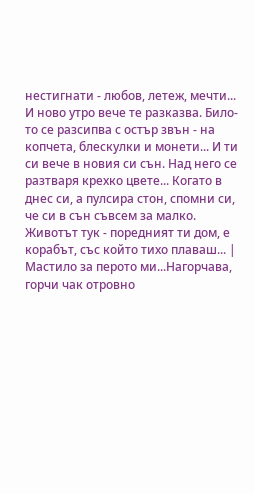нестигнати - любов, летеж, мечти... И ново утро вече те разказва. Било-то се разсипва с остър звън - на копчета, блескулки и монети... И ти си вече в новия си сън. Над него се разтваря крехко цвете... Когато в днес си, а пулсира стон, спомни си, че си в сън съвсем за малко. Животът тук - поредният ти дом, е корабът, със който тихо плаваш... |
Мастило за перото ми...Нагорчава, горчи чак отровно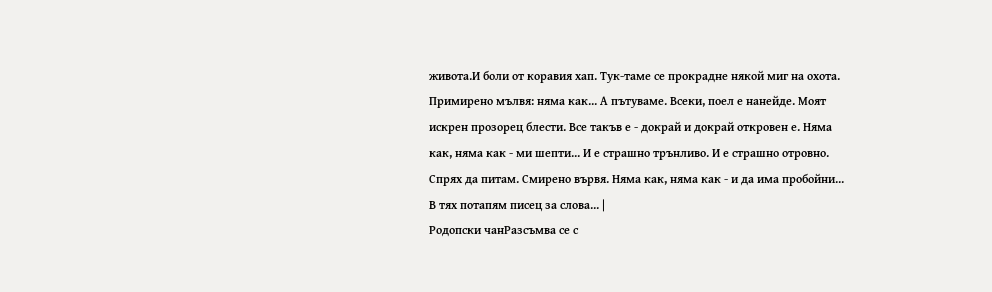живота.И боли от коравия хап. Тук-таме се прокрадне някой миг на охота. Примирено мълвя: няма как... А пътуваме. Всеки, поел е нанейде. Моят искрен прозорец блести. Все такъв е - докрай и докрай откровен е. Няма как, няма как - ми шепти... И е страшно трънливо. И е страшно отровно. Спрях да питам. Смирено вървя. Няма как, няма как - и да има пробойни... В тях потапям писец за слова... |
Родопски чанРазсъмва се с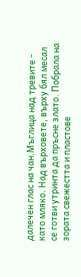далечен глас на чан.Мъглица над тревите - като мляко. Над върховете, върху бял месал се готви утринта да пръсне злато. Побрала на зората свежестта и пластове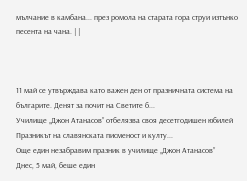мълчание в камбана... през ромола на старата гора струи изтънко песента на чана. | |



11 май се утвърждава като важен ден от празничната система на българите. Денят за почит на Светите б...
Училище „Джон Атанасов” отбелязва своя десетгодишен юбилей
Празникът на славянската писменост и култу...
Още един незабравим празник в училище „Джон Атанасов”
Днес, 5 май, беше един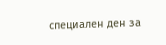специален ден за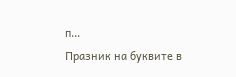п...
Празник на буквите в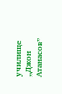училище „Джон Атанасов”